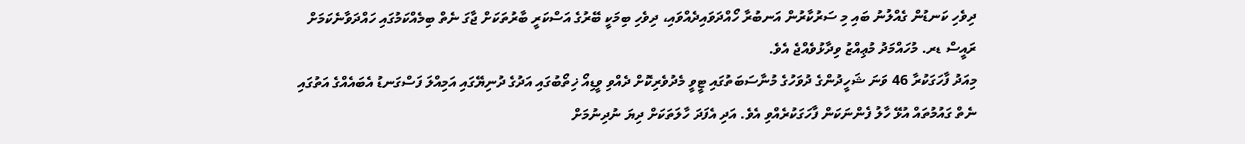ދިވެހި ކަނޑުން ގެއްލުނު ބައި މި ސަރުކާރުން އަނބުރާ ހޯއްދަވައިދެއްވައި، ދިވެހި ބިމަކީ ބޭރުގެ އަސްކަރީ ބާރުތަކަށް ޖާގަ ނެތް ބިމެއްކަމުގައި ހައްދަވާނެކަމަށް ރައީސް ޑރ. މުހައްމަދު މުޢިއްޒު ވިދާޅުވެއްޖެ އެވެ.
މިއަދު ފާހަގަކުރާ 46 ވަނަ ޝަހީދުންގެ ދުވަހުގެ މުނާސަބަތުގައި ޓީވީ މެދުވެރިކޮށް ދެއްވި ވީޑިއޯ ޚިތޯބުގައި އަދުގެ ދުނިޔޭގައި އަމިއްލަ ފަސްގަނޑު އެބައެއްގެ އަތުގައި ނެތް ގައުމުތައް އުޅޭ ހާލު ފެންނަކަން ފާހަގަކުރެއްވި އެވެ. އަދި އެފަދަ ހާލަތަކަށް ދިޔަ ނުދިނުމަށް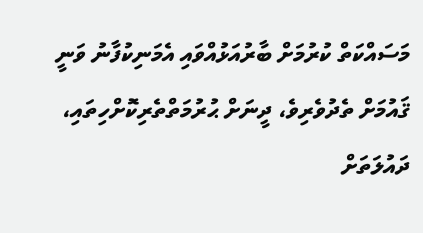މަސައްކަތް ކުރުމަށް ބާރުއަޅުއްވައި އެމަނިކުފާނު ވަނީ ޤައުމަށް ތެދުވެރިވެ، ދީނަށް ޙުރުމަތްތެރިކޮށްހިތައި، ދައުލަތަށް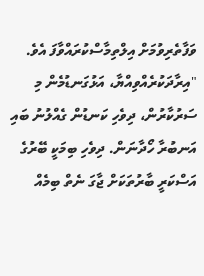ވަފާތެރިވުމަށް އިލްތިމާސްކުރައްވާފަ އެވެ.
"އިރާދަކުރެއްވިއްޔާ، އަޅުގަނޑުމެން މި ސަރުކާރުން، ދިވެހި ކަނޑުން ގެއްލުނު ބައި އަނބުރާ ހޯދާނަން. ދިވެހި ބިމަކީ ބޭރުގެ އަސްކަރީ ބާރުތަކަށް ޖާގަ ނެތް ބިމެއް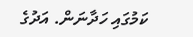ކަމުގައި ހަދާނަން. އަދުގެ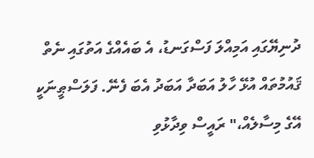ދުނިޔޭގައި އަމިއްލަ ފަސްގަނޑު، އެ ބައެއްގެ އަތުގައި ނެތް ޤައުމުތައް އުޅޭ ހާލު އަބަދާ އަބަދު އެބަ ފެނޭ. ފަލަސްޠީނަކީ އޭގެ މިސާލެއް،" ރައީސް ވިދާޅުވި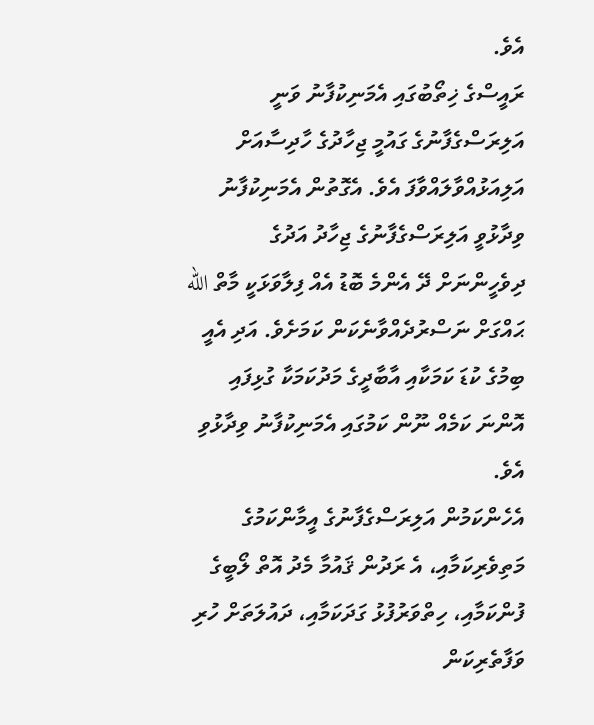އެވެ.
ރައީސްގެ ޚިތޯބުގައި އެމަނިކުފާނު ވަނީ އަލިރަސްގެފާނުގެ ގައުމީ ޖިހާދުގެ ހާދިސާއަށް އަލިއަޅުއްވާލައްވާފަ އެވެ. އެގޮތުން އެމަނިކުފާނު ވިދާޅުވީ އަލިރަސްގެފާނުގެ ޖިހާދު އަދުގެ ދިވެހީންނަށް ދޭ އެންމެ ބޮޑު އެއް ފިލާވަޅަކީ މާތް الله ޙައްގަށް ނަސްރުދެއްވާނެކަން ކަމަށެވެ. އަދި އެއީ ބިމުގެ ކުޑަ ކަމަކާއި އާބާދީގެ މަދުކަމަކާ ގުޅިފައި އޮންނަ ކަމެއް ނޫން ކަމުގައި އެމަނިކުފާނު ވިދާޅުވި އެވެ.
އެހެންކަމުން އަލިރަސްގެފާނުގެ އީމާންކަމުގެ މަތިވެރިކަމާއި، އެ ރަދުން ޤައުމާ މެދު އޮތް ލޯބީގެ ފުންކަމާއި، ހިތްވަރުފުޅު ގަދަކަމާއި، ދައުލަތަށް ހުރި ވަފާތެރިކަން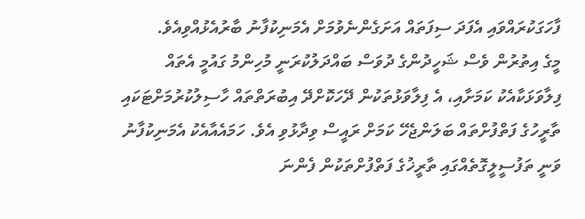ފާހަގަކުރައްވައި އެފަދަ ސިފަތައް އަށަގެންނެވުމަށް އެމަނިކުފާނު ބާރުއެޅުއްވިއެވެ.
މީގެ އިތުރުން ވެސް ޝަހީދުންގެ ދުވަސް ބައްދަލުކުރަނީ މުހިންމު ގައުމީ އެތައް ފިލާވަޅަކާއެކު ކަމަށާއި، އެ ފިލާވަޅުތަކުން ދޭހަކޮށްދޭ އިބުރަތްތައް ހާސިލުކުރުމަށްޓަކައި ތާރީހުގެ ފަތްފުށްތައް ބަލަންޖެހޭ ކަމަށް ރައީސް ވިދާޅުވި އެވެ. ހަމައެއާއެކު އެމަނިކުފާނު ވަނީ ތަފުސީލީގޮތެއްގައި ތާރީޚުގެ ފަތްފުށްތަކުން ފެންނަ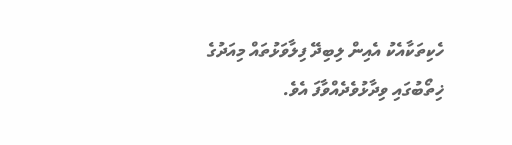ހެކިތަކާއެކު އެއިން ލިބިދޭ ފިލާވަޅުތައް މިއަދުގެ ޚިތޯބުގައި ވިދާޅުވެދެއްވާފަ އެވެ.